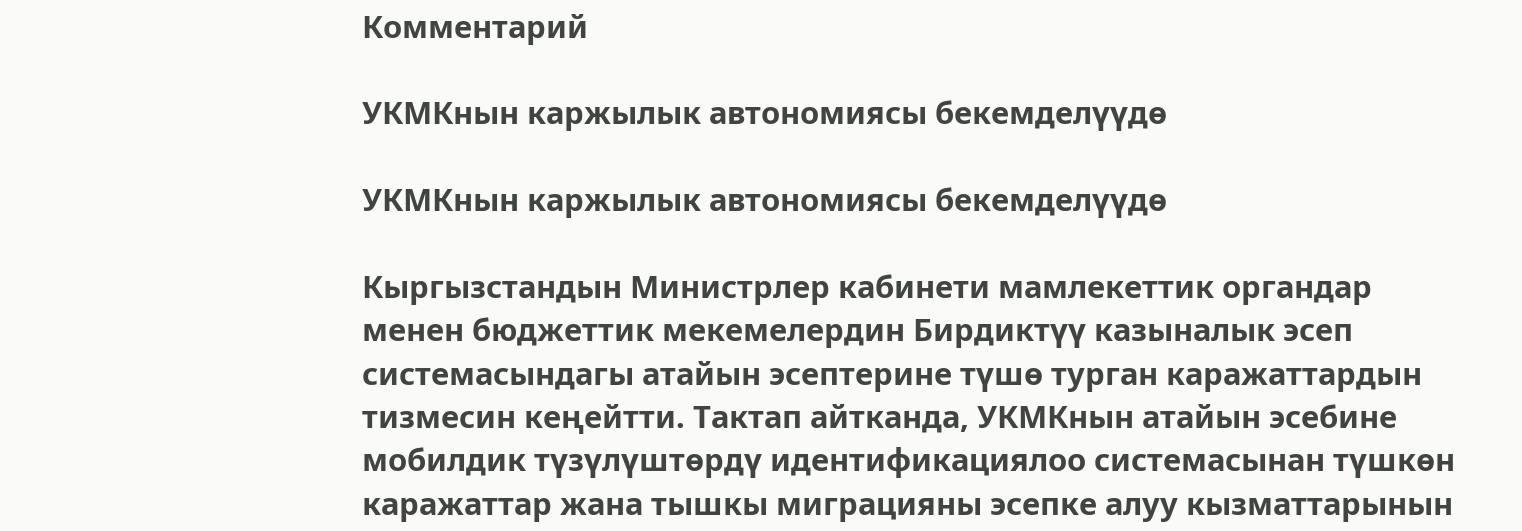Комментарий

УКМКнын каржылык автономиясы бекемделүүдө

УКМКнын каржылык автономиясы бекемделүүдө

Кыргызстандын Министрлер кабинети мамлекеттик органдар менен бюджеттик мекемелердин Бирдиктүү казыналык эсеп системасындагы атайын эсептерине түшө турган каражаттардын тизмесин кеңейтти. Тактап айтканда, УКМКнын атайын эсебине мобилдик түзүлүштөрдү идентификациялоо системасынан түшкөн каражаттар жана тышкы миграцияны эсепке алуу кызматтарынын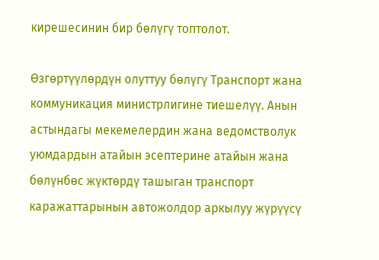кирешесинин бир бөлүгү топтолот.

Өзгөртүүлөрдүн олуттуу бөлүгү Транспорт жана коммуникация министрлигине тиешелүү. Анын астындагы мекемелердин жана ведомстволук уюмдардын атайын эсептерине атайын жана бөлүнбөс жүктөрдү ташыган транспорт каражаттарынын автожолдор аркылуу жүрүүсү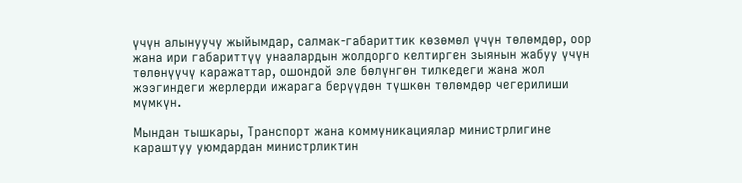үчүн алынуучу жыйымдар, салмак-габариттик көзөмөл үчүн төлөмдөр, оор жана ири габариттүү унаалардын жолдорго келтирген зыянын жабуу үчүн төлөнүүчү каражаттар, ошондой эле бөлүнгөн тилкедеги жана жол жээгиндеги жерлерди ижарага берүүдөн түшкөн төлөмдөр чегерилиши мүмкүн.

Мындан тышкары, Транспорт жана коммуникациялар министрлигине караштуу уюмдардан министрликтин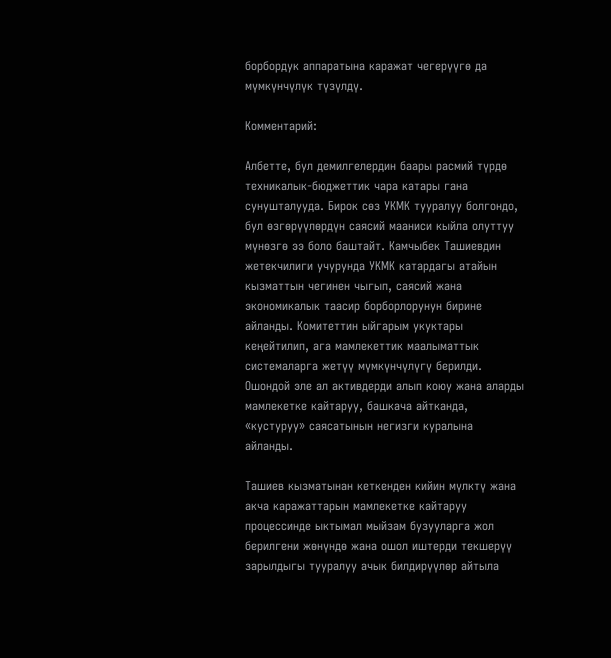борбордук аппаратына каражат чегерүүгө да мүмкүнчүлүк түзүлдү.

Комментарий:

Албетте, бул демилгелердин баары расмий түрдө техникалык-бюджеттик чара катары гана сунушталууда. Бирок сөз УКМК тууралуу болгондо, бул өзгөрүүлөрдүн саясий мааниси кыйла олуттуу мүнөзгө ээ боло баштайт. Камчыбек Ташиевдин жетекчилиги учурунда УКМК катардагы атайын кызматтын чегинен чыгып, саясий жана экономикалык таасир борборлорунун бирине айланды. Комитеттин ыйгарым укуктары кеңейтилип, ага мамлекеттик маалыматтык системаларга жетүү мүмкүнчүлүгү берилди. Ошондой эле ал активдерди алып коюу жана аларды мамлекетке кайтаруу, башкача айтканда, «кустуруу» саясатынын негизги куралына айланды.

Ташиев кызматынан кеткенден кийин мүлктү жана акча каражаттарын мамлекетке кайтаруу процессинде ыктымал мыйзам бузууларга жол берилгени жөнүндө жана ошол иштерди текшерүү зарылдыгы тууралуу ачык билдирүүлөр айтыла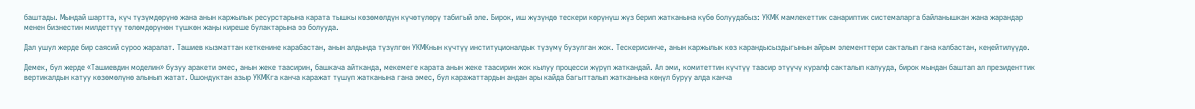баштады. Мындай шартта, күч түзүмдөрүнө жана анын каржылык ресурстарына карата тышкы көзөмөлдүн күчөтүлөрү табигый эле. Бирок, иш жүзүндө тескери көрүнүш жүз берип жатканына күбө болуудабыз: УКМК мамлекеттик санариптик системаларга байланышкан жана жарандар менен бизнестин милдеттүү төлөмдөрүнөн түшкөн жаңы киреше булактарына ээ болууда.

Дал ушул жерде бир саясий суроо жаралат. Ташиев кызматтан кеткенине карабастан, анын алдында түзүлгөн УКМКнын күчтүү институционалдык түзүмү бузулган жок. Тескерисинче, анын каржылык көз карандысыздыгынын айрым элементтери сакталып гана калбастан, кеңейтилүүдө.

Демек, бул жерде «Ташиевдин моделин» бузуу аракети эмес, анын жеке таасирин, башкача айтканда, мекемеге карата анын жеке таасирин жок кылуу процесси жүрүп жаткандай. Ал эми, комитеттин күчтүү таасир этүүчү куралф сакталып калууда, бирок мындан баштап ал президенттик вертикалдын катуу көзөмөлүнө алынып жатат. Ошондуктан азыр УКМКга канча каражат түшүп жатканына гана эмес, бул каражаттардын андан ары кайда багытталып жатканына көңүл буруу алда канча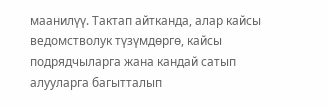маанилүү. Тактап айтканда, алар кайсы ведомстволук түзүмдөргө, кайсы подрядчыларга жана кандай сатып алууларга багытталып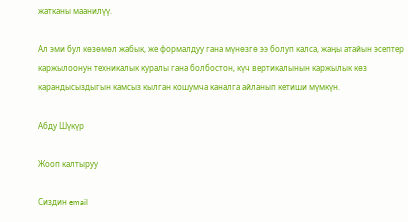жатканы маанилүү.

Ал эми бул көзөмөл жабык, же формалдуу гана мүнөзгө ээ болуп калса, жаңы атайын эсептер каржылоонун техникалык куралы гана болбостон, күч вертикалынын каржылык көз карандысыздыгын камсыз кылган кошумча каналга айланып кетиши мүмкүн.

Абду Шүкүр

Жооп калтыруу

Сиздин email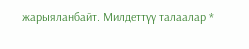жарыяланбайт. Милдеттүү талаалар *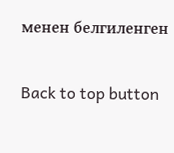менен белгиленген

Back to top button